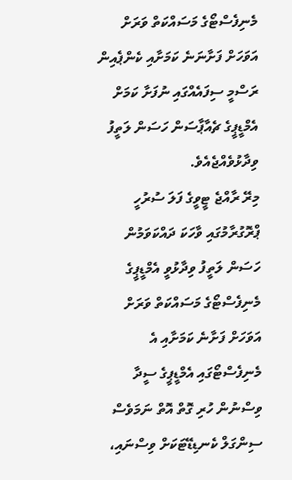މެނިފެސްޓޯގެ މަސައްކަތް ވަރަށް އަވަހަށް ފަށާނަނެ ކަމަށާއި ކެންޕެއިން ރަސްމީ ސިފައެއްގައި ނުފަށާ ކަމަށް އެމްޑީޕީގެ ޗެއާޕާސަން ހަސަން ލަތީފު ވިދާޅުވެއްޖެއެވެ.
މިރޭ ރާއްޖެ ޓީވީގެ ފަލަ ސުރުހީ ޕްރޮގުރާމުގައި ވާހަކަ ދައްކަވަމުން ހަސަން ލަތީފު ވިދާޅުވީ އެމްޑީޕީގެ މެނިފެސްޓޯގެ މަސައްކަތް ވަރަށް އަވަހަށް ފަށާނެ ކަމަށާއި އެ މެނިފެސްޓޯގައި އެމްޑީޕީގެ ސީދާ ވިސްނުން ހުރި ގޮތް އޮތް ނަމަވެސް ސިންގަލް ކެނޑިޑޭޓަކަށް ވިސްނައި،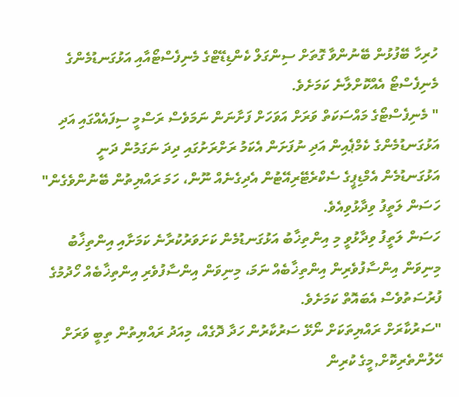ހުރިހާ ބޭފުޅުން ބޭނުންވާ ގޮތަށް ސިންގަލް ކެންޑިޑޭޓްގެ މެނިފެސްޓޯއާއި އަޅުގަނޑުމެންގެ މެނިފެސްޓޯ އެއްކޮށްލާނެ ކަމަށެވެ.
" މެނިފެސްޓޯގެ މައްސަކަތް ވަރަށް އަވަހަށް ފަށާނަން ނަމަވެސް ރަސްމީ ސިފައެއްގައި އަދި އަޅުގަނޑުމެންގެ ކެމްޕެއިން އަދި ނުފަށަން އެކަމު ރަށްރަށުގައި ދިދަ ނަގަމުން ދަނީ އަޅުގަނޑުމެން އެމްޑިޕީގެ ސެކްރެޓޭރިއޭޓުން އެދިގެނެއް ނޫން، ހަމަ ރައްޔިތުން ބޭނުންވެގެން" ހަސަން ލަތީފު ވިދާޅުވިއެވެ.
ހަސަން ލަތީފު ވިދާޅުވީ މި އިންތިޚާބު އަޅުގަނޑުމެން ކަށަވަރުކުރާނެ ކަމަށާއި އިންތިޚާބު މިނިވަން އިންސާފުވެރިން އިންތިޚާބެއް ނަމަ، މިނިވަން އިންސާފުވެރި އިންތިޚާބެއް ހޯދުމުގެ ފުރުސަތުވެސް އެބައޮތް ކަމަށެވެ.
"ސަރުކާރަށް ރައްޔިތަކަށް ނޯޅޭ ސަރުކާރުން ހަދާ ދޮގެއް، މިއަދު ރައްޔިތުން ތިބީ ވަރަށް ހޭލުންތެރިކޮށް,މީގެ ކުރިން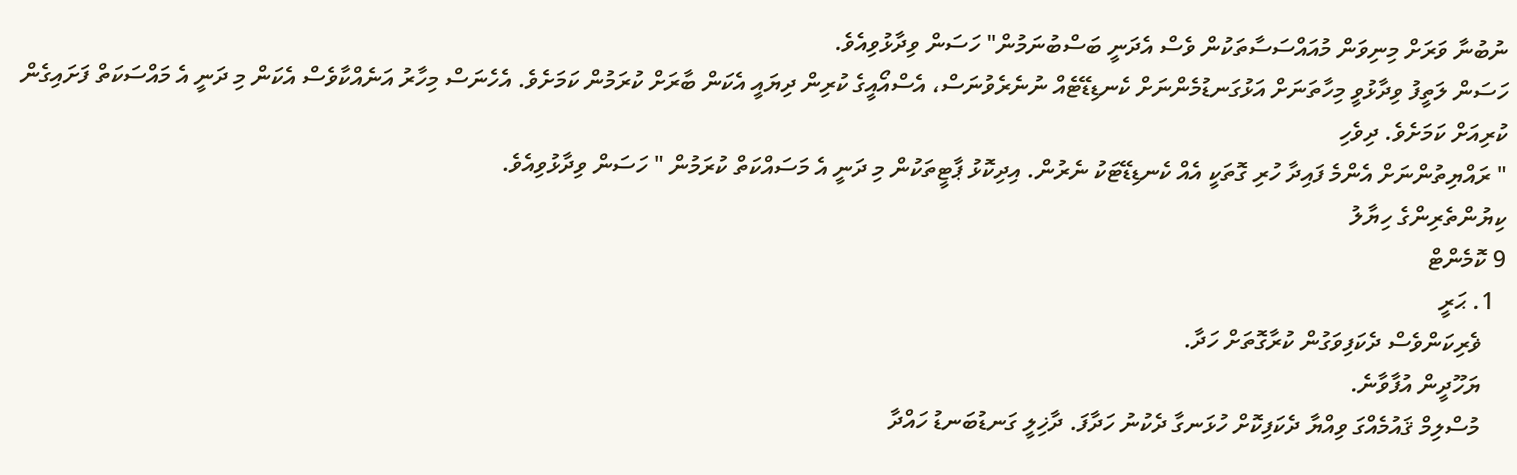ނުބުނާ ވަރަށް މިނިވަން މުއައްސަސާތަކުން ވެސް އެދަނީ ބަސްބުނަމުން" ހަސަން ވިދާޅުވިއެވެ.
ހަސަން ލަތީފު ވިދާޅުވީ މިހާތަނަށް އަޅުގަނޑުމެންނަށް ކެނޑިޑޭޓެއް ނުނެރެވުނަސް، އެސްއޯއީގެ ކުރިން ދިޔައީ އެކަން ބާރަށް ކުރަމުން ކަމަށެވެ. އެހެނަސް މިހާރު އަނެއްކާވެސް އެކަން މި ދަނީ އެ މައްސަކަތް ފަށައިގެން ކުރިއަށް ކަމަށެވެ. ދިވެހި
" ރައްޔިތުންނަށް އެންމެ ފައިދާ ހުރި ގޮތަކީ އެއް ކެނޑިޑޭޓަކު ނެރުން. އިދިކޮޅު ޕާޓީތަކުން މި ދަނީ އެ މަސައްކަތް ކުރަމުން " ހަސަން ވިދާޅުވިއެވެ.
ކިޔުންތެރިންގެ ހިޔާލު
9 ކޮމެންޓް
  1. ޙަރީ
    ޥެރިކަންވެސް ދެކަފިވަގުން ކުރާގޮތަށް ހަދާ.
    ޔަހޫދީން އުފާވާނެ.
    މުސްލިމް ޤައުމެއްގަ ވިއްޔާ ދެކަފިކޮށް ހުޅަނގާ ދެކުނު ހަދާފަ. ދާޚިލީ ގަނޑުބަނޑު ހައްދާ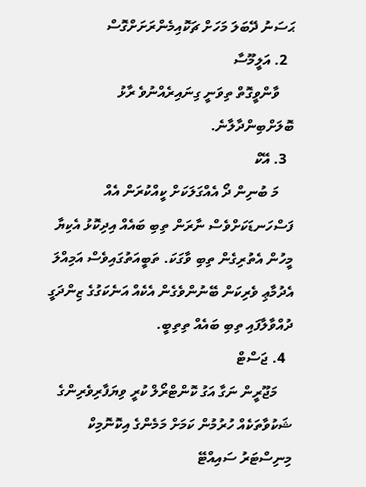ޙަސަނު ދޭބަލަ މަހަށް ޗަކޮއިމެންރަށަށްގޮސް
  2. އަލީމޫސާ
    ވާންވީގޮތް ތިވަނީ ގިނައިރެއްނުވެ ރާޅު ބޮލަށްބިންދާލާނެ.
  3. އޭކް
    މަ ބުނިން ދޯ އެއްގަލަކަށް ކީއްކުރަން އެއް ފަސްހަނޑަކަށްވެސް ނާރަން ތިބި ބައެއް އިދިކޮޅު އެކިޔާ މީހުން އެތުރިގެން ތިބި ވާގަކަ. ތަބީއަތުގައިވެސް އަމިއްލަ އެދުމާޢި ވެރިކަން ބޭނުންވެގެން އެކެއް އަނެކަގުގެ ޒިންދަގީ ދުއްވާލާފައި ތިބި ބައެއް ތިތިބީ.
  4. ޖަސްޓް
    މަޖޫރީން ނަގާ އަގު ކޮންޓްރޯލް ކުރީ ވިޔަފާރިވެރިންގެ ޝަކުވާތަކެއް ހުރުމުން ކަމަށް މަމެންގެ އިކޮނޮމިކް މިނިސްޓަރު ސައިއްޓޭ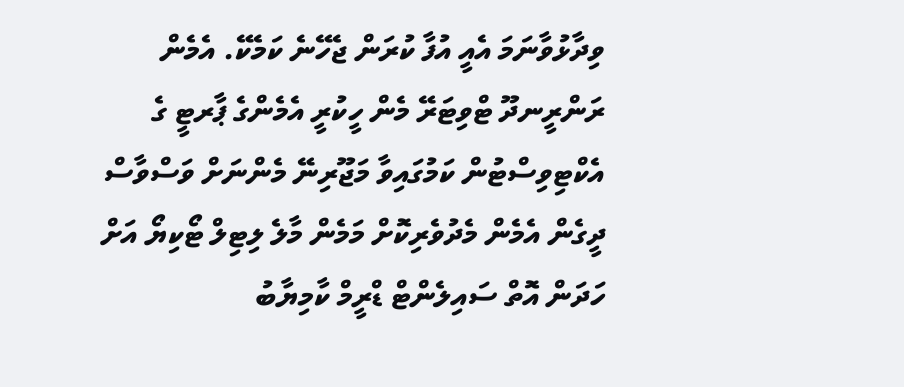ވިދާޅުވާނަމަ އެއީ އުފާ ކުރަން ޖެހޭނެ ކަމެކޭ. އެމެން ރަންރީނދޫ ޓްވިޓަރޭ މެން ހީކުރީ އެމެންގެ ޕާރޓީ ގެ އެކްޓިވިސްޓުން ކަމުގައިވާ މަޖޫރިނޭ މެންނަށް ވަސްވާސް ދީގެން އެމެން މެދުވެރިކޮށް މަމެން މާލެ ލިޓިލް ޓޯކިޔޯ އަށް ހަދަން އޮތް ސައިލެންޓް ޑްރީމް ކާމިޔާބު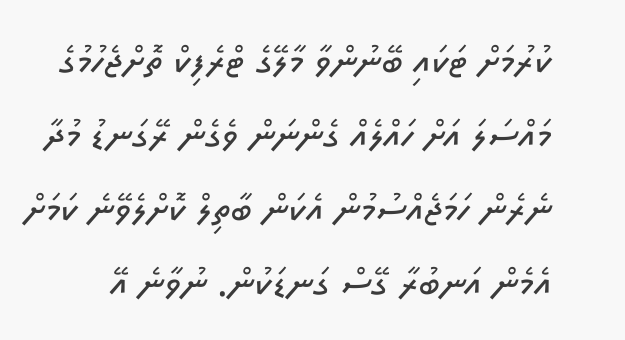ކުރުމަށް ޓަކައި ބޭނުންވާ މާލޭގެ ޓްރެފިކް ތޮށްޖެހުމުގެ މައްސަލަ އަށް ހައްލެއް ގެންނަން ވެގެން ރޭގަނޑު މުދާ ނެރެން ހަމަޖެއްސުމުން އެކަން ބާތިލް ކޮށްލެވޭނެ ކަމަށް އެމެން އަނބުރާ ގޭސް ގަނޑަކުން. ނުވާނެ އޭ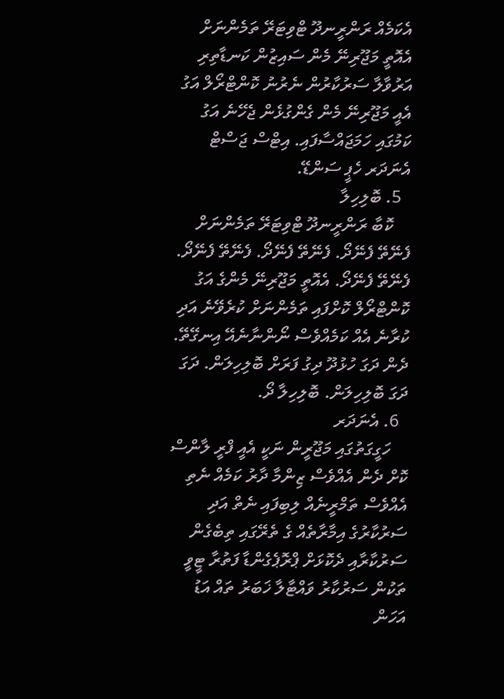އެކަމެއް ރަންރީނދޫ ޓްވިޓަރޭ ތަމެންނަށް އެއޮތީ މަޖޫރިނޭ މެން ސައިޒުން ކަނޑާތިރި އަރުވާލާ ސަރުކާރުން ނެރުނު ކޮންޓްރޯލް އަގު އެއީ މަޖޫރިނޭ މެން ގެންގުޅެން ޖެހޭނެ އަގު ކަމުގައި ހަމަޖައްސާފައި. އިޓްސް ޖަސްޓް އެނަދަރ ހެޕީ ސަންޑޭ.
  5. ބޮލިހިލާ
    ކޮބާ ރަންރީނދޫ ޓްވިޓަރޭ ތަމެންނަށް ފެނޭތޭ ފެނޭދޯ. ފެނޭތޭ ފެނޭދޯ. ފެނޭތޭ ފެނޭދޯ. ފެނޭތޭ ފެނޭދޯ. އެއޮތީ މަޖޫރިނޭ މެންގެ އަގު ކޮންޓްރޯލް ކޮށްފައި ތަމެންނަށް ކުރެވޭނެ އަދި ކުރާނެ އެއް ކަމެއްވެސް ނޯންނާނެއޭ އިނގޭތޭ. ދެން ދަގަ ހުޅުދޫ ދިގު ފަރަށް ބޮލިހިލަން. ދަގަ ދަގަ ބޮލިހިލަން. ބޮލިހިލާ ދޯ.
  6. އެނަދަރ
    ހަގީގަތުގައި މަޖޫރީން ނަކީ އެއީ ފްރީ ލާންސް ކޮށް ދެން އެއްވެސް ޒިންމާ ދާރު ކަމެއް ނެތި އެއްވެސް ތަމްރީނެއް ލިބިފައި ނެތް އަދި ސަރުކާރުގެ އިމާރާތެއް ގެ ތެރޭގައި ތިބެގެން ސަރުކާރާއި ދެކޮޅަށް ޕްރޮޕެގެންޑާ ފަތުރާ ޓީވީ ތަކުން ސަރުކާރު ވައްޓާލާ ޚަބަރު ތައް އަޑު އަހަން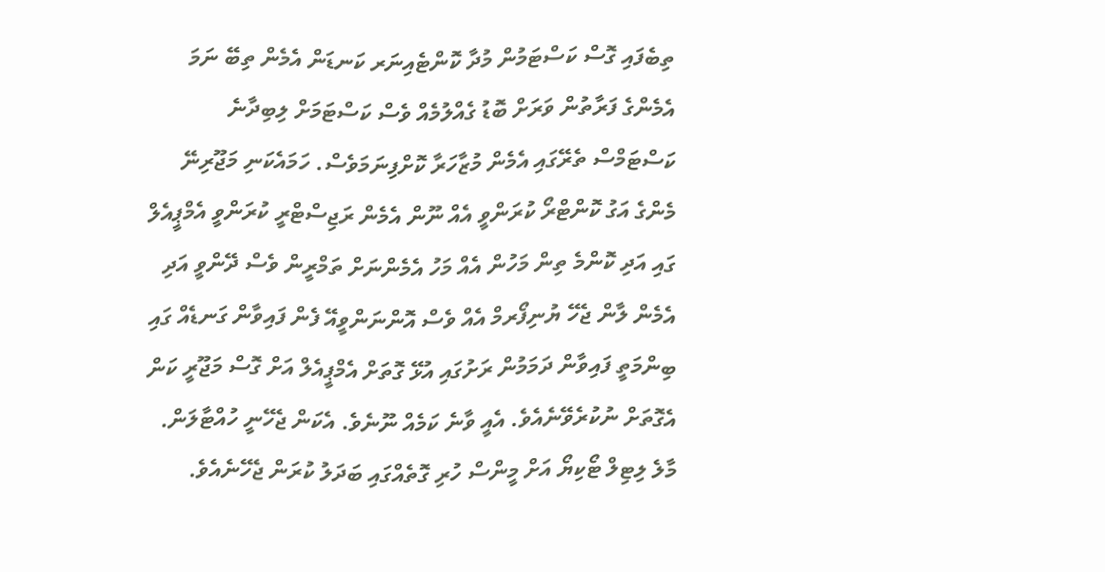ތިބެފައި ގޮސް ކަސްޓަމުން މުދާ ކޮންޓެއިނަރ ކަނޑަން އެމެން ތިބޭ ނަމަ އެމެންގެ ފަރާތުން ވަރަށް ބޮޑު ގެއްލުމެއް ވެސް ކަސްޓަމަށް ލިބިދާނެ ކަސްޓަމްސް ތެރޭގައި އެމެން މުޒާހަރާ ކޮށްފިނަމަވެސް. ހަމައެކަނި މަޖޫރިނޭ މެންގެ އަގު ކޮންޓްރޯ ކުރަންވީ އެއް ނޫން އެމެން ރަޖިސްޓްރީ ކުރަންވީ އެމްޕީއެލް ގައި އަދި ކޮންމެ ތިން މަހުން އެއް މަހު އެމެންނަށް ތަމްރީން ވެސް ދޭންވީ އަދި އެމެން ލާން ޖެހޭ ޔުނިފޯރމް އެއް ވެސް އޮންނަންވީއޭ ފެން ފައިވާން ގަނޑެއް ގައި ބިންމަތީ ފައިވާން ދަމަމުން ރަށުގައި އުޅޭ ގޮތަށް އެމްޕީއެލް އަށް ގޮސް މަޖޫރީ ކަން އެގޮތަށް ނުކުރެވޭނެއެވެ. އެއީ ވާނެ ކަމެއް ނޫނެވެ. އެކަން ޖެހޭނީ ހުއްޓާލަން. މާލެ ލިޓިލް ޓޯކިޔޯ އަށް މީންސް ހުރި ގޮތެއްގައި ބަދަލު ކުރަން ޖެހޭނެއެވެ.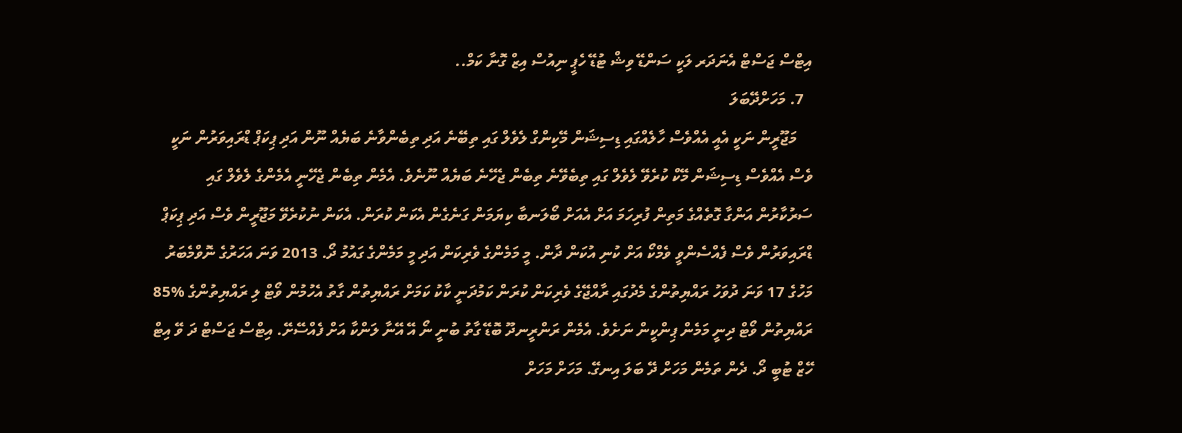އިޓްސް ޖަސްޓް އެނަދަރ ލަކީ ސަންޑޭ ވިޝް ޓުޑޭ ހެޕީ ނިއުސް އިޒް ގޮނާ ކަމް..
  7. މަހަށްދޭބަލަ
    މަޖޫރީން ނަކީ އެއީ އެއްވެސް ހާލެއްގައި ޑިސިޝަން މޭކިންގް ލެވެލް ގައި ތިބޭނެ އަދި ތިބެންވާނެ ބަޔެއް ނޫން އަދި ޕިކަޕް ޑްރައިވަރުން ނަކީ ވެސް އެއްވެސް ޑިސިޝަން މޭކް ކުރެވޭ ލެވެލް ގައި ތިބެވޭނެ ތިބެން ޖެހޭނެ ބަޔެއް ނޫނެވެ. އެމެން ތިބެން ޖެހޭނީ އެމެންގެ ލެވެލް ގައި ސަރުކާރުން އަންގާ ގޮތެއްގެ މަތިން ފުރިހަމަ އަށް އެއަށް ބޯލަނބާ ކިޔަމަން ގަނެގެން އެކަން ކުރަން. އެކަން ނުކުރެވޭ މަޖޫރީން ވެސް އަދި ޕިކަޕް ޑްރައިވަރުން ވެސް ފެއްސެންވީ ވެމްކޯ އަށް ކުނި އުކަން ދާން. މީ މަމެންގެ ވެރިކަން އަދި މީ މަމެންގެ ގައުމު ދޯ. 2013 ވަނަ އަހަރުގެ ނޮވްމެބަރު މަހުގެ 17 ވަނަ ދުވަހު ރައްޔިތުންގެ މެދުގައި ރާއްޖޭގެ ވެރިކަން ކުރަން ކަމުދަނީ ކާކު ކަމަށް ރައްޔިތުން ގާތު އެހުމުން ވޯޓް ލި ރައްޔިތުންގެ %85 ރައްޔިތުން ވޯޓް ދިނީ މަމެން ޕިންކީން ނަށެވެ. އެމެން ރަންރީނދޫ ބޮޑޭ ގާތު ބުނީ ނޯ އޭ އޭނާ ލަންކާ އަށް ފެއްސޭށޭ. އިޓްސް ޖަސްޓް ދަ ވޭ އިޓް ހޭޒް ޓުބީ ދޯ. ދެން ތަމެން މަހަށް ދޭ ބަލަ އިނގޭ. މަހަށް މަހަށް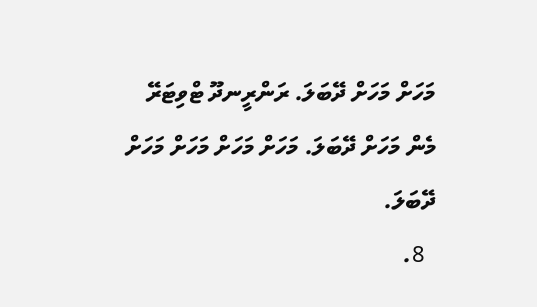މަހަށް މަހަށް ދޭބަލަ. ރަންރީނދޫ ޓްވިޓަރޭ މެން މަހަށް ދޭބަލަ. މަހަށް މަހަށް މަހަށް މަހަށް ދޭބަލަ.
  8.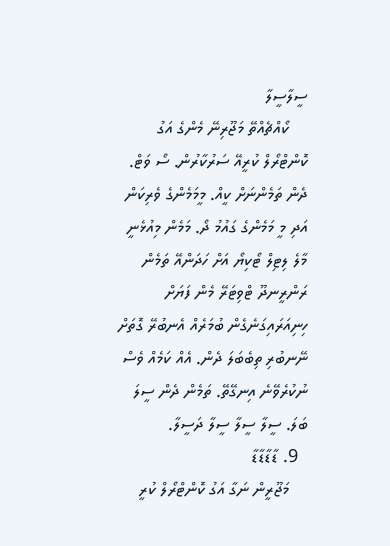ސީލާސީލާ
    ކޯއްޗެއްތޭ މަޖޫރިނޭ މެންގެ އަގު ކޮންޓްރޯލް ކުރީއޭ ސަރުކާރުން. ސޯ ވަޓް. ދެން ތަމެންނަށް ކީއް. މީމަމެންގެ ވެރިކަން އަދި މީ މަމެންގެ ގައުމު ދޯ. މަމެން މިއުޅެނީ މާލެ ލިޓިލް ޓޯކިޔޯ އަށް ހަދަންއޭ ތަމެން ރަންރީނދޫ ޓްވިޓަރޭ މެން ފަޔަށް ހިނިއަރައިގަނެގެން ބުމަރެއް އެނބުރޭ ގޮތަށް ނޭނބުރި ތިބެބަލަ ދެން. އެއް ކަމެއް ވެސް ނުކުރެވޭނެ އިނގޭތޭ. ތަމެން ދެން ސީލަ ބަލަ. ސީލާ ސީލާ ސީލާ ދަސީލާ.
  9. ޑާޑާޑާޑާ
    މަޖޫރީން ނަގާ އަގު ކޮންޓްރޯލް ކުރީ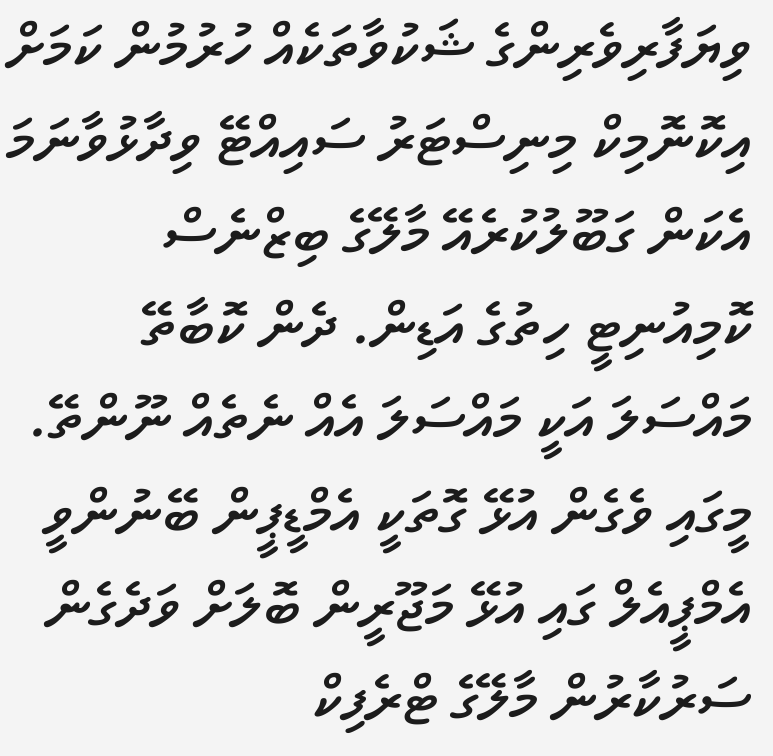ވިޔަފާރިވެރިންގެ ޝަކުވާތަކެއް ހުރުމުން ކަމަށް އިކޮނޮމިކް މިނިސްޓަރު ސައިއްޓޭ ވިދާޅުވާނަމަ އެކަން ގަބޫލުކުރެއޭ މާލޭގެ ބިޒްނެސް ކޮމިއުނިޓީ ހިތުގެ އަޑިން. ދެން ކޮބާތޭ މައްސަލަ އަކީ މައްސަލަ އެއް ނެތެއް ނޫންތޭ. މީގައި ވެގެން އުޅޭ ގޮތަކީ އެމްޑީޕީން ބޭނުންވީ އެމްޕީއެލް ގައި އުޅޭ މަޖޫރީން ބޮލަށް ވަދެގެން ސަރުކާރުން މާލޭގެ ޓްރެފިކް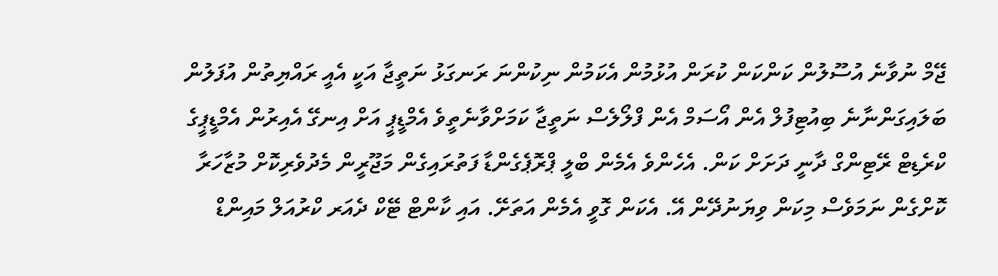ޖޭމް ނުވާނެ އުސޫލުން ކަންކަން ކުރަން އުޅުމުން އެކަމުން ނިކުންނަ ރަނގަޅު ނަތީޖާ އަކީ އެއީ ރައްޔިތުން އުފަލުން ބަލައިގަންނާނެ ބިއުޓިފުލް އެން އޯސަމް އެން ފްލޯލެސް ނަތީޖާ ކަމަށްވާނެތީވެ އެމްޑީޕީ އަށް އިނގޭ އެއިރުން އެމްޑީޕީގެ ކްރެޑިޓް ރޭޓިންގް ދާނީ ދަށަށް ކަން. އެހެންވެ އެމެން ބްލީ ޕްރޮޕެގެންޑާ ފަތުރައިގެން މަޖޫރީން މެދުވެރިކޮށް މުޒާހަރާ ކޮށްގެން ނަމަވެސް މިކަން ވިޔަނުދޭން އޭ. އެކަން ގޮވީ އެމެން އަތަށޭ. އައި ކާންޓް ޓޭކް ދެއަރ ކްރުއަލް މައިންޑް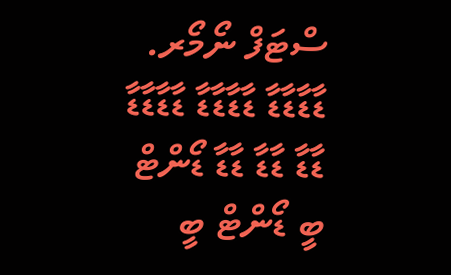ސްޓަފް ނޯމޯރ. ޑާޑާޑާޑާ ޑާޑާޑާޑާ ޑާޑާޑާޑާ ޑާޑާ ޑާޑާ ޑާޑާ ޑޯންޓް ބީ ޑޯންޓް ބީ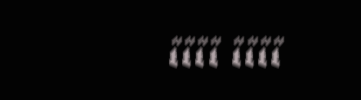ޑާޑާޑާޑާ ޑާޑާޑާޑާ